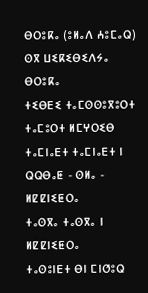ⴱⵔⵓⴽⴰ (ⵓⵍⴰⴷ ⵄⵓⵎⴰⵕ)
ⵙⴳ ⵡⵉⴽⵉⴱⵉⴷⵢⴰ
ⴱⵔⵓⴽⴰ
ⵜⵉⴱⴹⵉ ⵜⴰⵎⵙⵙⵓⴳⵓⵔⵜ
ⵜⴰⵎⵓⵔⵜ ⵍⵎⵖⵔⵉⴱ
ⵜⴰⵎⵏⴰⴹⵜ ⵜⴰⵎⵏⴰⴹⵜ ⵏ ⵕⵕⴱⴰⵟ - ⵙⵍⴰ - ⵍⵇⵇⵏⵉⵟⵔⴰ
ⵜⴰⵙⴳⴰ ⵜⴰⵙⴳⴰ ⵏ ⵍⵇⵇⵏⵉⵟⵔⴰ
ⵜⴰⵙⵓⵏⴹⵜ ⴱⵏ ⵎⵏⵚⵓⵕ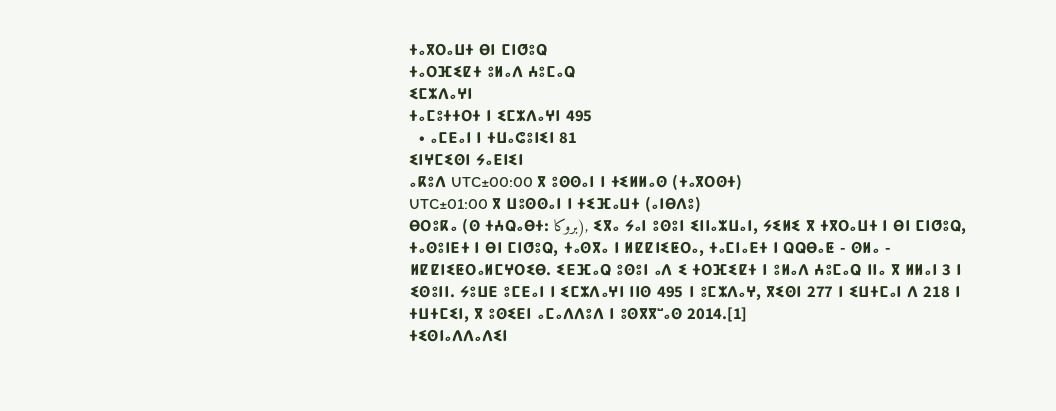ⵜⴰⴳⵔⴰⵡⵜ ⴱⵏ ⵎⵏⵚⵓⵕ
ⵜⴰⵔⴼⵉⵇⵜ ⵓⵍⴰⴷ ⵄⵓⵎⴰⵕ
ⵉⵎⵣⴷⴰⵖⵏ
ⵜⴰⵎⵓⵜⵜⵔⵜ ⵏ ⵉⵎⵣⴷⴰⵖⵏ 495
  • ⴰⵎⴹⴰⵏ ⵏ ⵜⵡⴰⵛⵓⵏⵉⵏ 81
ⵉⵏⵖⵎⵉⵙⵏ ⵢⴰⴹⵏⵉⵏ
ⴰⴽⵓⴷ UTC±00:00 ⴳ ⵓⵙⵙⴰⵏ ⵏ ⵜⵉⵍⵍⴰⵙ (ⵜⴰⴳⵔⵙⵜ)
UTC±01:00 ⴳ ⵡⵓⵙⵙⴰⵏ ⵏ ⵜⵉⴼⴰⵡⵜ (ⴰⵏⴱⴷⵓ)
ⴱⵔⵓⴽⴰ (ⵙ ⵜⵄⵕⴰⴱⵜ: بروكا), ⵉⴳⴰ ⵢⴰⵏ ⵓⵙⵓⵏ ⵉⵏⵏⴰⵣⵡⴰⵏ, ⵢⵉⵍⵉ ⴳ ⵜⴳⵔⴰⵡⵜ ⵏ ⴱⵏ ⵎⵏⵚⵓⵕ, ⵜⴰⵙⵓⵏⴹⵜ ⵏ ⴱⵏ ⵎⵏⵚⵓⵕ, ⵜⴰⵙⴳⴰ ⵏ ⵍⵇⵇⵏⵉⵟⵔⴰ, ⵜⴰⵎⵏⴰⴹⵜ ⵏ ⵕⵕⴱⴰⵟ - ⵙⵍⴰ - ⵍⵇⵇⵏⵉⵟⵔⴰⵍⵎⵖⵔⵉⴱ. ⵉⴹⴼⴰⵕ ⵓⵙⵓⵏ ⴰⴷ ⵉ ⵜⵔⴼⵉⵇⵜ ⵏ ⵓⵍⴰⴷ ⵄⵓⵎⴰⵕ ⵏⵏⴰ ⴳ ⵍⵍⴰⵏ 3 ⵏ ⵉⵙⵓⵏⵏ. ⵢⵓⵡⴹ ⵓⵎⴹⴰⵏ ⵏ ⵉⵎⵣⴷⴰⵖⵏ ⵏⵏⵙ 495 ⵏ ⵓⵎⵣⴷⴰⵖ, ⴳⵉⵙⵏ 277 ⵏ ⵉⵡⵜⵎⴰⵏ ⴷ 218 ⵏ ⵜⵡⵜⵎⵉⵏ, ⴳ ⵓⵙⵉⴹⵏ ⴰⵎⴰⴷⴷⵓⴷ ⵏ ⵓⵙⴳⴳⵯⴰⵙ 2014.[1]
ⵜⵉⵙⵏⴰⴷⴷⴰⴷⵉⵏ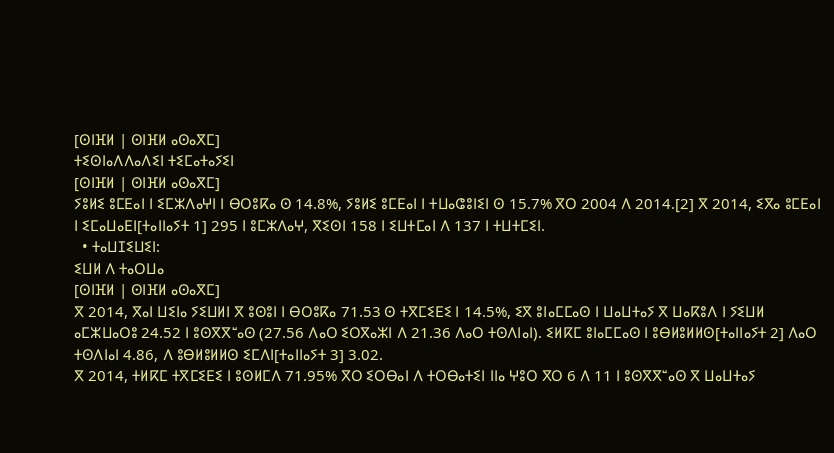[ⵙⵏⴼⵍ | ⵙⵏⴼⵍ ⴰⵙⴰⴳⵎ]
ⵜⵉⵙⵏⴰⴷⴷⴰⴷⵉⵏ ⵜⵉⵎⴰⵜⴰⵢⵉⵏ
[ⵙⵏⴼⵍ | ⵙⵏⴼⵍ ⴰⵙⴰⴳⵎ]
ⵢⵓⵍⵉ ⵓⵎⴹⴰⵏ ⵏ ⵉⵎⵣⴷⴰⵖⵏ ⵏ ⴱⵔⵓⴽⴰ ⵙ 14.8%, ⵢⵓⵍⵉ ⵓⵎⴹⴰⵏ ⵏ ⵜⵡⴰⵛⵓⵏⵉⵏ ⵙ 15.7% ⴳⵔ 2004 ⴷ 2014.[2] ⴳ 2014, ⵉⴳⴰ ⵓⵎⴹⴰⵏ ⵏ ⵉⵎⴰⵡⴰⴹⵏ[ⵜⴰⵏⵏⴰⵢⵜ 1] 295 ⵏ ⵓⵎⵣⴷⴰⵖ, ⴳⵉⵙⵏ 158 ⵏ ⵉⵡⵜⵎⴰⵏ ⴷ 137 ⵏ ⵜⵡⵜⵎⵉⵏ.
  • ⵜⴰⵡⵊⵉⵡⵉⵏ:
ⵉⵡⵍ ⴷ ⵜⴰⵔⵡⴰ
[ⵙⵏⴼⵍ | ⵙⵏⴼⵍ ⴰⵙⴰⴳⵎ]
ⴳ 2014, ⴳⴰⵏ ⵡⵉⵏⴰ ⵢⵉⵡⵍⵏ ⴳ ⵓⵙⵓⵏ ⵏ ⴱⵔⵓⴽⴰ 71.53 ⵙ ⵜⴳⵎⵉⴹⵉ ⵏ 14.5%, ⵉⴳ ⵓⵏⴰⵎⵎⴰⵙ ⵏ ⵡⴰⵡⵜⴰⵢ ⴳ ⵡⴰⴽⵓⴷ ⵏ ⵢⵉⵡⵍ ⴰⵎⵣⵡⴰⵔⵓ 24.52 ⵏ ⵓⵙⴳⴳⵯⴰⵙ (27.56 ⴷⴰⵔ ⵉⵔⴳⴰⵣⵏ ⴷ 21.36 ⴷⴰⵔ ⵜⵙⴷⵏⴰⵏ). ⵉⵍⴽⵎ ⵓⵏⴰⵎⵎⴰⵙ ⵏ ⵓⴱⵍⵓⵍⵍⵙ[ⵜⴰⵏⵏⴰⵢⵜ 2] ⴷⴰⵔ ⵜⵙⴷⵏⴰⵏ 4.86, ⴷ ⵓⴱⵍⵓⵍⵍⵙ ⵉⵎⴷⵏ[ⵜⴰⵏⵏⴰⵢⵜ 3] 3.02.
ⴳ 2014, ⵜⵍⴽⵎ ⵜⴳⵎⵉⴹⵉ ⵏ ⵓⵙⵍⵎⴷ 71.95% ⴳⵔ ⵉⵔⴱⴰⵏ ⴷ ⵜⵔⴱⴰⵜⵉⵏ ⵏⵏⴰ ⵖⵓⵔ ⴳⵔ 6 ⴷ 11 ⵏ ⵓⵙⴳⴳⵯⴰⵙ ⴳ ⵡⴰⵡⵜⴰⵢ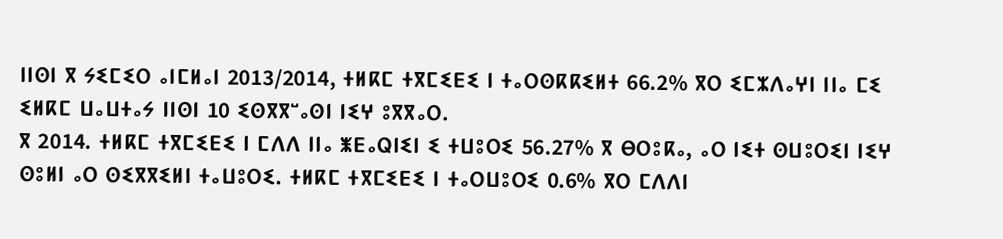ⵏⵏⵙⵏ ⴳ ⵢⵉⵎⵉⵔ ⴰⵏⵎⵍⴰⵏ 2013/2014, ⵜⵍⴽⵎ ⵜⴳⵎⵉⴹⵉ ⵏ ⵜⴰⵔⵙⴽⴽⵉⵍⵜ 66.2% ⴳⵔ ⵉⵎⵣⴷⴰⵖⵏ ⵏⵏⴰ ⵎⵉ ⵉⵍⴽⵎ ⵡⴰⵡⵜⴰⵢ ⵏⵏⵙⵏ 10 ⵉⵙⴳⴳⵯⴰⵙⵏ ⵏⵉⵖ ⵓⴳⴳⴰⵔ.
ⴳ 2014. ⵜⵍⴽⵎ ⵜⴳⵎⵉⴹⵉ ⵏ ⵎⴷⴷ ⵏⵏⴰ ⵥⴹⴰⵕⵏⵉⵏ ⵉ ⵜⵡⵓⵔⵉ 56.27% ⴳ ⴱⵔⵓⴽⴰ, ⴰⵔ ⵏⵉⵜ ⵙⵡⵓⵔⵉⵏ ⵏⵉⵖ ⵙⵓⵍⵏ ⴰⵔ ⵙⵉⴳⴳⵉⵍⵏ ⵜⴰⵡⵓⵔⵉ. ⵜⵍⴽⵎ ⵜⴳⵎⵉⴹⵉ ⵏ ⵜⴰⵔⵡⵓⵔⵉ 0.6% ⴳⵔ ⵎⴷⴷⵏ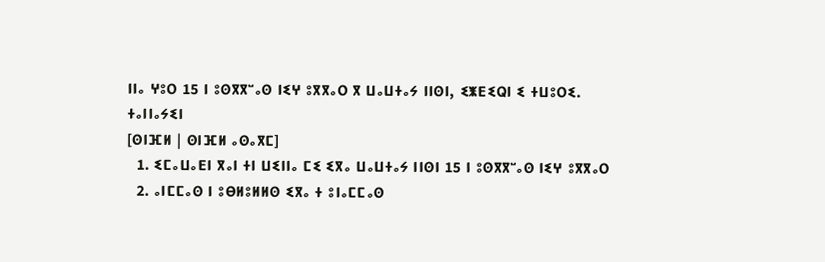ⵏⵏⴰ ⵖⵓⵔ 15 ⵏ ⵓⵙⴳⴳⵯⴰⵙ ⵏⵉⵖ ⵓⴳⴳⴰⵔ ⴳ ⵡⴰⵡⵜⴰⵢ ⵏⵏⵙⵏ, ⵉⵥⴹⵉⵕⵏ ⵉ ⵜⵡⵓⵔⵉ.
ⵜⴰⵏⵏⴰⵢⵉⵏ
[ⵙⵏⴼⵍ | ⵙⵏⴼⵍ ⴰⵙⴰⴳⵎ]
  1. ⵉⵎⴰⵡⴰⴹⵏ ⴳⴰⵏ ⵜⵏ ⵡⵉⵏⵏⴰ ⵎⵉ ⵉⴳⴰ ⵡⴰⵡⵜⴰⵢ ⵏⵏⵙⵏ 15 ⵏ ⵓⵙⴳⴳⵯⴰⵙ ⵏⵉⵖ ⵓⴳⴳⴰⵔ
  2. ⴰⵏⵎⵎⴰⵙ ⵏ ⵓⴱⵍⵓⵍⵍⵙ ⵉⴳⴰ ⵜ ⵓⵏⴰⵎⵎⴰⵙ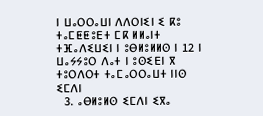ⵏ ⵡⴰⵔⵔⴰⵡⵏ ⴷⴷⵔⵏⵉⵏ ⵉ ⴽⵓ ⵜⴰⵎⵟⵟⵓⴹⵜ ⵎⴽ ⵍⵍⴰⵏⵜ ⵜⴼⴰⴷⵉⵡⵉⵏ ⵏ ⵓⴱⵍⵓⵍⵍⵙ ⵏ 12 ⵏ ⵡⴰⵢⵢⵓⵔ ⴷⴰⵜ ⵏ ⵓⵙⵉⴹⵏ ⴳ ⵜⵓⵔⴷⵔⵜ ⵜⴰⵎⴰⵔⵔⴰⵡⵜ ⵏⵏⵙ ⵉⵎⴷⵏ
  3. ⴰⴱⵍⵓⵍⵙ ⵉⵎⴷⵏ ⵉⴳⴰ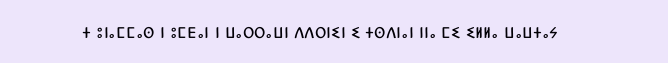ⵜ ⵓⵏⴰⵎⵎⴰⵙ ⵏ ⵓⵎⴹⴰⵏ ⵏ ⵡⴰⵔⵔⴰⵡⵏ ⴷⴷⵔⵏⵉⵏ ⵉ ⵜⵙⴷⵏⴰⵏ ⵏⵏⴰ ⵎⵉ ⵉⵍⵍⴰ ⵡⴰⵡⵜⴰⵢ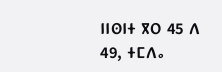ⵏⵏⵙⵏⵜ ⴳⵔ 45 ⴷ 49, ⵜⵎⴷⴰ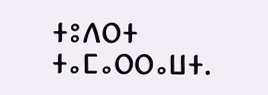ⵜⵓⴷⵔⵜ ⵜⴰⵎⴰⵔⵔⴰⵡⵜ.